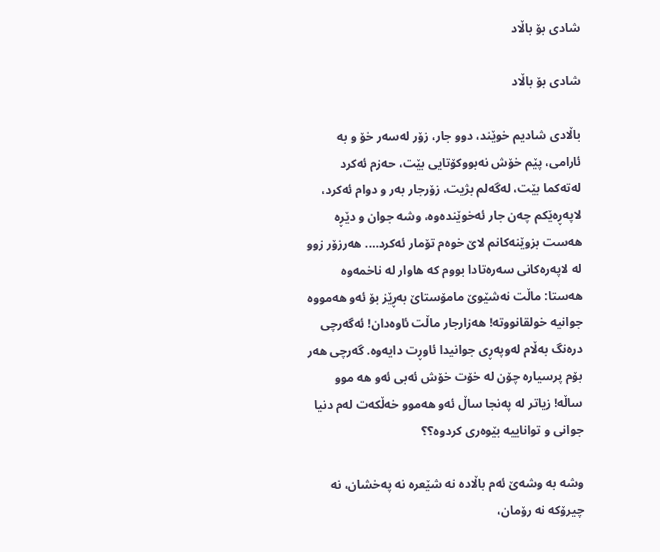شادی بۆ باڵاد

شادی بۆ باڵاد

باڵادی شادیم خوێند، دوو جار، زۆر له‌سه‌ر خۆ و به ئارامی، پێم خۆش نه‌بووکۆتایی بێت، حه‌زم ئه‌کرد له‌ته‌کما بێت، له‌گه‌لم بژیت، زۆرجار به‌ر و دوام ئه‌کرد، لاپه‌ڕه‌ێکم چه‌ن جار ئه‌خوێنده‌وه، وشه جوان و دێڕه هه‌ست بزوێنه‌کانم لاێ خوه‌م تۆمار ئه‌کرد…. هه‌رزۆر زوو له لاپه‌ره‌کانی سه‌ره‌تادا بووم که هاوار له ناخمه‌وه هه‌ستا: ماڵت نه‌شێوێ مامۆستاێ به‌ڕێز بۆ ئه‌و هه‌مووه جوانیه خولقانووته! هه‌زارجار ماڵت ئاوه‌دان! ئه‌گه‌رچی دره‌نگ به‌ڵام له‌وپه‌ڕی جوانیدا ئاوڕت دایه‌وه. گه‌رچی هه‌ر بۆم پرسیاره چۆن له خۆت خۆش ئه‌بی ئه‌و هه ‌موو ساڵه! زیاتر له په‌نجا ساڵ ئه‌و هه‌موو خه‌ڵکه‌ت له‌م دنیا جوانی و تواناییه بێوه‌ری کردوه؟؟

وشه به وشه‌ێ ئه‌م باڵاده نه شێعره نه په‌خشان، نه چیرۆکه نه رۆمان،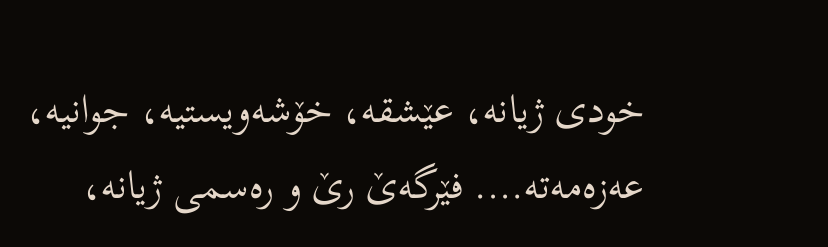خودی ژیانه، عێشقه‌، خۆشه‌ویستیه، جوانیه، عه‌زه‌مه‌ته…. فێرگه‌ێ رێ و ره‌سمی ژیانه،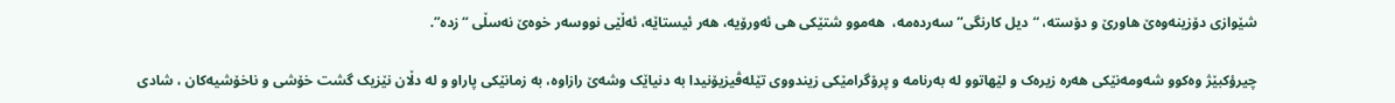شێوازی دۆزینه‌وه‌ێ هاورێ و دۆسته، “دیل کارنگی” سه‌رده‌مه،  هه‌موو شتێکی هی ئه‌ورۆیه، هه‌ر ئیستاێه، ئه‌ڵێی نووسه‌ر خوه‌ێ نه‌سڵی “زده”.

چیرؤکبێژ وه‌کوو شه‌ومه‌نێکی هه‌ره زیره‌ک و لێهاتوو له به‌رنامه و پرۆگرامێکی زیندووی تێله‌ڤیزیۆنیدا به دنیاێک وشه‌ێ رازاوه، به زمانێکی پاراو و له دڵان نێزیک گشت خۆشی و ناخۆشیه‌کان ، شادی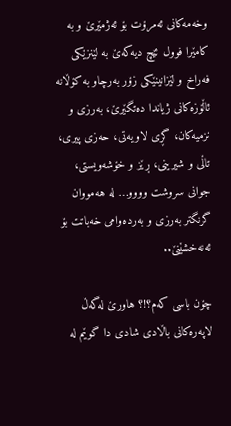وخه‌مه‌کانی ئه‌مرۆت بۆ ئه‌ژمێرێ و به کامێرا فوول ئێچ دیه‌که‌ێ به لێنزێکی فه‌راخ و لێزانینێکی زۆر به‌رچاو به کۆڵانه ئاڵۆزه‌کانی ژیاندا ده‌تگێرێ، به‌رزی و نزمیه‌کان، گڕی لاویه‌تی، حه‌زی پیری، تاڵی و شیرینی، ڕێز و خۆشه‌ویستی، جوانی سروشت وووو… له هه‌مووان گرنگتر به‌رزی و به‌‌رده‌وامی خه‌باتت بۆ ئه‌نه‌خشێنێ..

چۆن باسی که‌م؟!؟ هاورێ له‌گه‌ڵ لاپه‌ره‌کانی باڵادی شادی دا گوێم له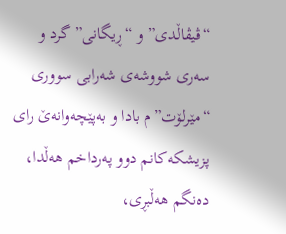“ڤیڤاڵدی” و “ڕیگانی” گرد و سه‌ری شووشه‌ی شه‌رابی سووری “مێرلۆت”م بادا و به‌پێچه‌وانه‌ێ رای پزیشکه‌کانم دوو په‌رداخم هه‌ڵدا، ده‌نگم هه‌ڵبڕی،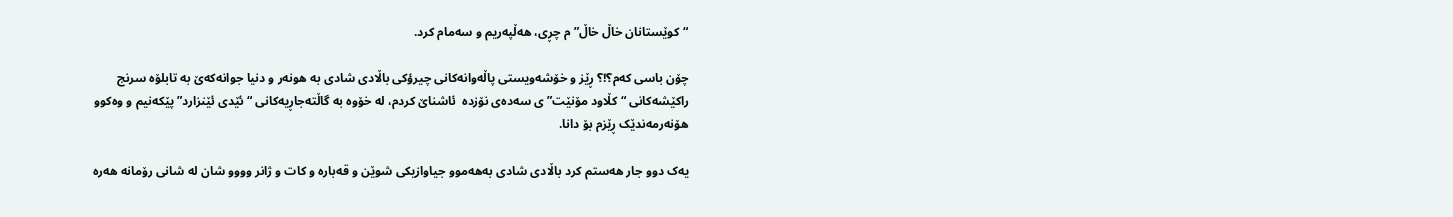“کوێستانان خاڵ خاڵ”م چڕی، هه‌ڵپه‌ریم و سه‌مام کرد.

چۆن باسی که‌م؟!؟ ڕێز و خۆشه‌‌ویستی پاڵه‌وانه‌کانی چیرؤکی باڵادی شادی به هونه‌ر و دنیا جوانه‌که‌ێ به تابلۆه سرنج راکێشه‌کانی “کڵاود مۆنێت” ی سه‌ده‌ی نۆزده  ئاشناێ کردم، له خۆوه به گاڵته‌جاڕیه‌کانی “ئێدی ئێنزارد” پێکه‌نیم و وه‌کوو هۆنه‌رمه‌ندێک ڕێزم بۆ دانا.

یه‌ک دوو جار هه‌ستم کرد باڵادی شادی به‌هه‌موو جیاوازیكی شوێن و قه‌باره و کات و ژانر وووو شان له شانی رۆمانه هه‌ره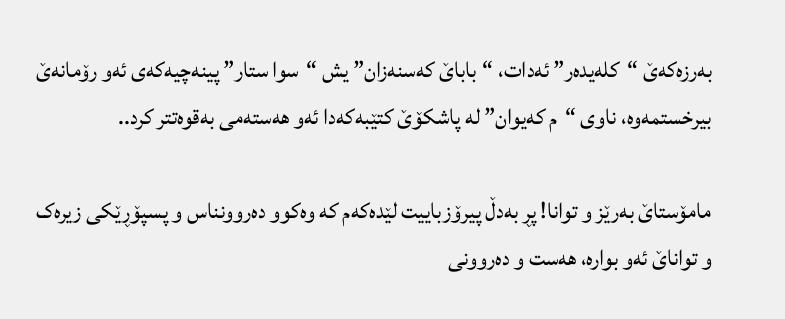به‌رزه‌که‌ێ “کله‌یده‌ر” ئه‌دات، “باباێ که‌سنه‌زان” یش “سوا ستار” پینه‌چیه‌که‌ی ئه‌و رۆمانه‌ێ بیرخستمه‌وه، ناوی “م که‌یوان” له پاشکۆێ کتێبه‌که‌دا ئه‌و هه‌سته‌می به‌قوه‌تتر کرد..

مامۆستاێ به‌رێز و توانا! پڕ به‌دڵ پیرۆزباییت لێده‌که‌م که وه‌کوو ده‌روونناس و پسپۆڕێکی زیره‌ک و تواناێ ئه‌و بواره، هه‌ست و ده‌روونی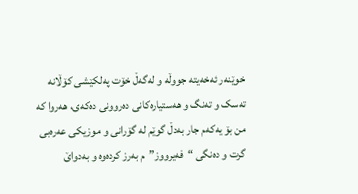خوێنه‌ر ئه‌خه‌یته جووڵه و له‌گه‌ڵ خۆت په‌لکێشی کۆڵانه ته‌سک و ته‌نگ و هه‌ستیاره‌کانی ده‌روونی ده‌که‌ی، هه‌روا که من بۆ یه‌که‌م جار به‌دڵ گوێم له گۆرانی و موزیکی عه‌ره‌بی گرت و ده‌نگی “فه‌یرووز”م به‌رز کرده‌وه و به‌دواێ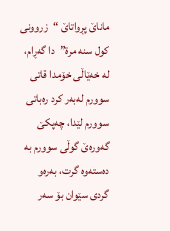ماناێ پڕواتاێ “زروونی کول سنه مرة”دا گه‌ڕام، له خه‌ێاڵی خۆمدا قاتی سوورم له‌به‌ر کرد ره‌باتی سوورم لێدا، چه‌پکێ گه‌وره‌ێ گوڵی سوورم به ده‌سته‌وه گرت، به‌ره‌و گردی سێوان بۆ سه‌ر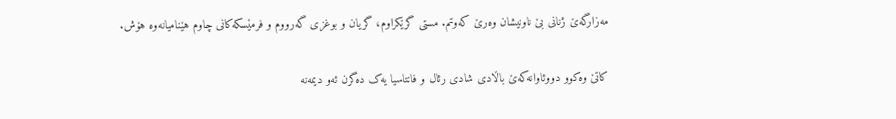مه‌زارگه‌ێ ژنانی بێ ناونیشان وه‌رێ که‌وتم. مستی گرێکراوم، گریان و بوغزی گه‌رووم و فرمێسکه‌کانی چاوم هێنامیانه‌وه هۆش.

کاتێ وه‌کوو دووئاوانه‌که‌ێ باڵادی شادی رئال و فانتاسیا یه‌ک ده‌گرن ئه‌و دیمه‌نه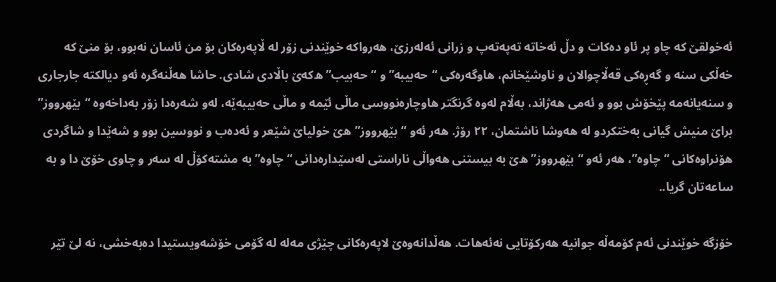ئه‌خولقێ که چاو پر ئاو ده‌کات و دڵ ئه‌خاته ته‌په‌ته‌پ و زرانی ئه‌له‌رزێ، هه‌رواکه خوێندنی زۆر له ڵاپه‌ره‌کان بۆ من ئاسان نه‌بوو، بۆ منێ که خه‌ڵکی سنه و گه‌ڕه‌کی قه‌ڵاچوالان و ناوشێخانم، هاوگه‌‌ره‌کی “حه‌بیبه” و “حه‌بیب”ه‌که‌ێ باڵادی شادی. حاشا هه‌ڵنه‌گره ئه‌و دیالکته جارجاری و سنه‌یانه‌مه پێخۆش بوو و ئه‌می هه‌ژاند، به‌ڵام له‌وه گرنگتر هاوچاره‌نووسی ماڵی ئێمه و ماڵی حه‌بیبه‌ێه، له‌و شه‌ره‌دا زۆر به‌داخه‌وه “بێهرووز” براێ منیش گیانی به‌ختکردو له ‌هه‌وشا ناشتمان، ٢٢ رۆژ. هه‌ر ئه‌و “بێهرووز”ه‌ێ خولیاێ شێعر و ئه‌ده‌ب و نووسین بوو و شه‌ێدا و شاگردی هۆنراوه‌کانی “چاوه”، هه‌ر ئه‌و “بێهرووز”ه‌ێ به بیستنی هه‌واڵی ناراستی له‌سێداره‌دانی “چاوه” به مشته‌کۆڵ له سه‌ر و چاوی خۆێ دا و به ساعه‌تان گریا..

خۆزگه خوێندنی ئه‌م کۆمه‌ڵه جوانیه هه‌رکۆتایی نه‌ئه‌هات. هه‌ڵدانه‌وه‌ێ لاپه‌ره‌کانی چێژی مه‌له له گۆمی خۆشه‌ویستیدا ده‌به‌خشی، نه لێ تێر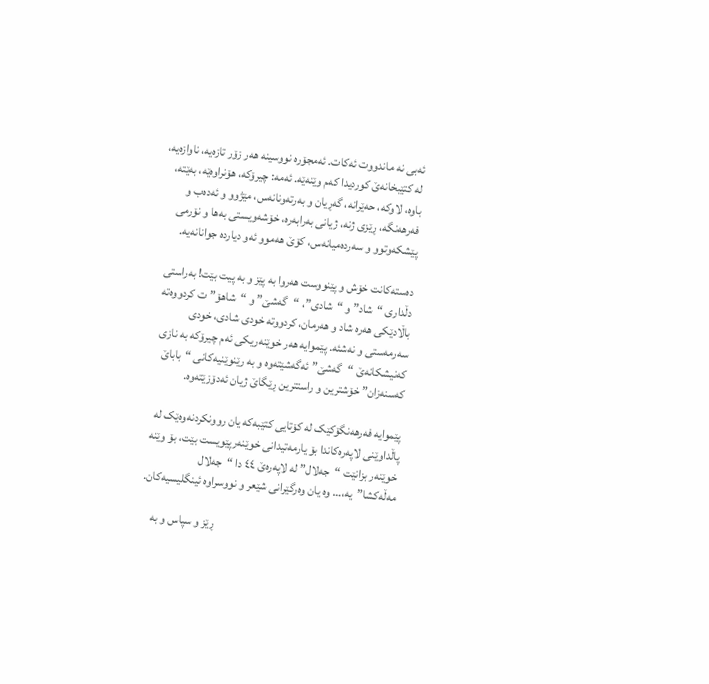ئه‌بی نه ماندووت ئه‌کات. ئه‌مجۆره نووسینه هه‌ر زۆر تازه‌یه، ناوازه‌یه، له کتێبخانه‌ێ کوردیدا که‌م وێنه‌ێه. ئه‌مه: چیرۆکه، هۆنراوه‌ێه، به‌ێته، باوه، لاوکه، حه‌ێرانه، گه‌ڕیان و به‌رته‌ونانه‌س، مێژوو و ئه‌ده‌ب و فه‌رهه‌نگه، ڕێزی ژنه، ژیانی به‌رابه‌ره، خۆشه‌ویستی به‌ها و نۆرمی پێشکه‌وتوو و سه‌رده‌میانه‌س، کۆێ هه‌موو ئه‌و دیارده جوانانه‌یه.

ده‌سته‌کانت خۆش و پێنووست هه‌روا به پێز و به پیت بێت! به‌راستی دڵداری “شاد” و “شادی”، “گه‌شێ” و “شاهۆ”ت کردووه‌ته باڵادێکی هه‌ره شاد و هه‌رمان، کردووته خودی شادی، خودی سه‌رمه‌ستی و نه‌شئه. پێموایه هه‌ر خوێنه‌ریکی ئه‌م چیرۆکه به نازی که‌نیشکانه‌ێ “گه‌شێ” ئه‌گه‌شێته‌وه و به رێنوێنیه‌کانی “باباێ که‌سنه‌زان” خۆشترین و راستترین ڕێگاێ ژیان ئه‌‌دۆزێته‌وه.

پێموایه فه‌رهه‌نگۆکێک له کۆتایی کتێبه‌که یان روونکردنه‌وه‌ێک له پاڵداوێنی لاپه‌ره‌کاندا بۆ یارمه‌تیدانی خوێنه‌‌رپێویست بێت، بۆ وێنه خوێنه‌ر بزانێت “جه‌لال” له لاپه‌ره‌ێ ٤٤ دا “جه‌لال مه‌ڵه‌کشا”یه،… وه یان وه‌رگێرانی شێعر و نووسراوه ئینگلیسیه‌کان.

                                                                          ڕێز و سپاس و به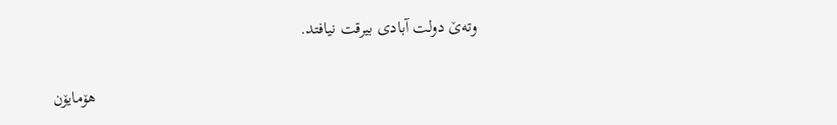وته‌ێ دولت آبادی بیرقت نیافتد.

                                                                                         هۆمایۆن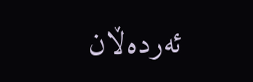ئه‌رده‌ڵان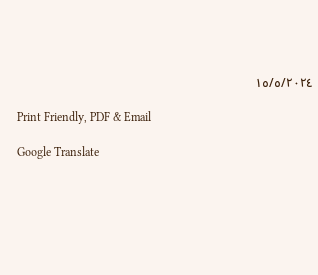١٥/٥/٢٠٢٤                                                                            ‌

Print Friendly, PDF & Email

Google Translate